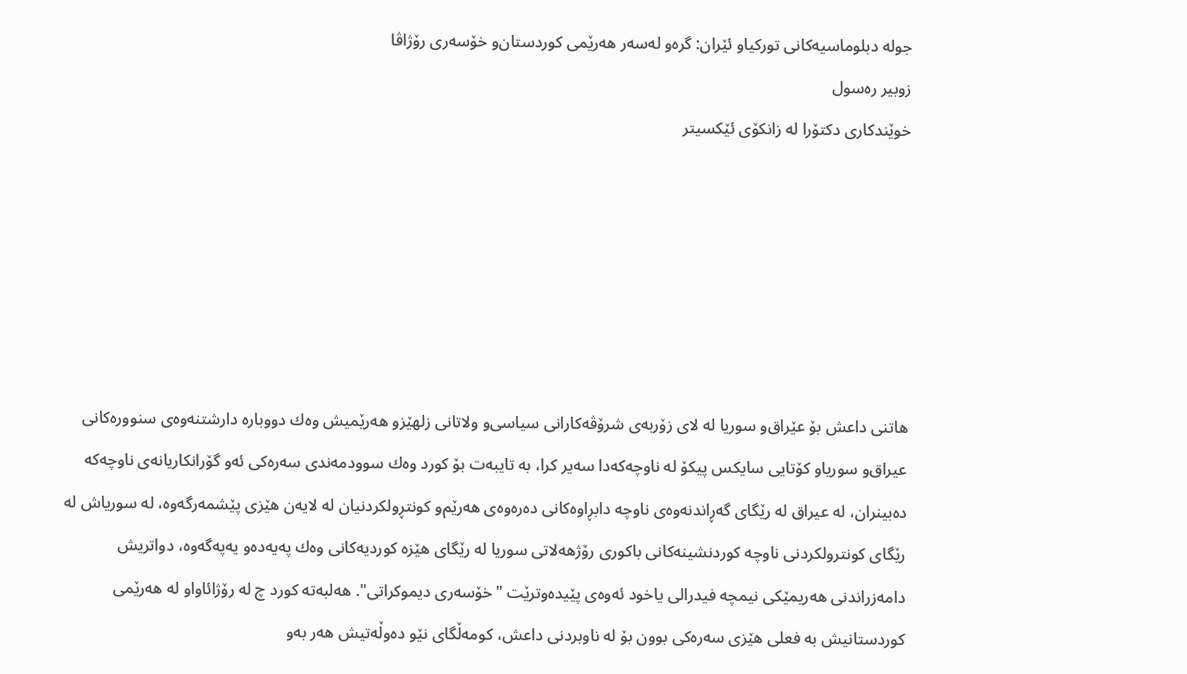جوله‌ دبلوماسیه‌كانی توركیاو ئێران: گره‌و له‌سه‌ر هه‌رێمی كوردستان‌و خۆسه‌ری رۆژاڤا
زوبیر ره‌سول
خوێندكاری دكتۆرا له‌ زانكۆی ئێكسیتر






هاتنی داعش بۆ عێراق‌و سوریا له‌ لای زۆربه‌ی شرۆڤه‌كارانی سیاسی‌و ولاتانی زلهێزو هه‌رێمیش وه‌ك دووباره‌ دارشتنه‌وه‌ی سنووره‌كانی عیراق‌و سوریاو كۆتایی سایكس پیكۆ له‌ ناوچه‌كه‌دا سه‌یر كرا، به‌ تایبه‌ت بۆ كورد وه‌ك سوودمه‌ندی سه‌ره‌كی ئه‌و گۆرانكاریانه‌ی ناوچه‌كه‌ ده‌بینران، له‌ عیراق له‌ رێگای گه‌ڕاندنه‌وه‌ی ناوچه‌ دابڕاوه‌كانی ده‌ره‌وه‌ی هه‌رێم‌و كونتڕولكردنیان له‌ لایه‌ن هێزی پێشمه‌رگه‌وه‌، له‌ سوریاش له‌ رێگای كونترولكردنی ناوچه‌ كوردنشینه‌كانی باكوری رۆژهه‌لاتی سوریا له‌ رێگای هێزه‌ كوردیه‌كانی وه‌ك په‌یه‌ده‌و یه‌په‌گه‌وه‌، دواتریش دامه‌زراندنی هه‌ریمێكی نیمچه‌ فیدرالی یاخود ئه‌وه‌ی پێیده‌وترێت "خۆسه‌ری دیموكراتی". هه‌لبه‌ته‌ كورد چ له‌ رۆژائاواو له‌ هه‌رێمی كوردستانیش به‌ فعلی هێزی سه‌ره‌كی بوون بۆ له‌ ناوبردنی داعش، كومه‌ڵگای نێو ده‌وڵه‌تیش هه‌ر به‌و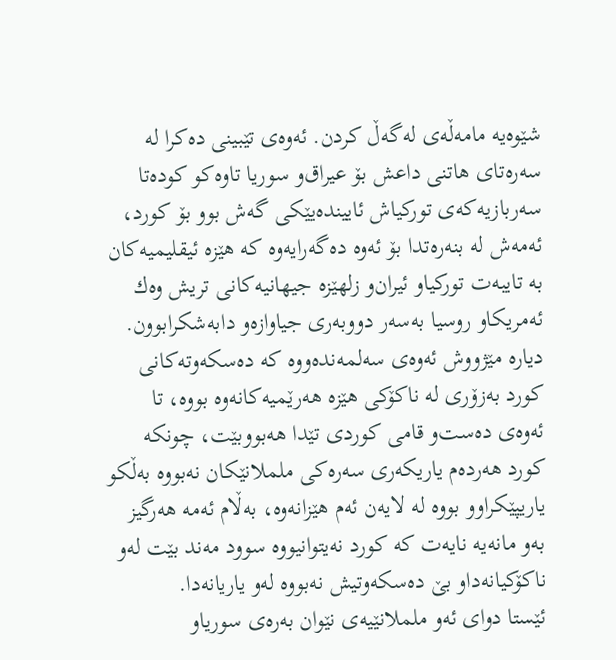شێوه‌یه‌ مامه‌ڵه‌ی له‌گه‌ڵ كردن. ئه‌وه‌ی تێبینی ده‌كرا له‌ سه‌ره‌تای هاتنی داعش بۆ عیراق‌و سوریا تاوه‌كو كوده‌تا سه‌ربازیه‌كه‌ی توركیاش ئایینده‌یێكی گه‌ش بوو بۆ كورد، ئه‌مه‌ش له‌ بنه‌ره‌تدا بۆ ئه‌وه‌ ده‌گه‌رایه‌وه‌ كه‌ هێزه‌ ئیقلیمیه‌كان به‌ تایبه‌ت توركیاو ئیران‌و زلهێزه‌ جیهانیه‌كانی تریش وه‌ك ئه‌مریكاو روسیا به‌سه‌ر دووبه‌ری جیاوازه‌و دابه‌شكرابوون. دیاره‌ مێژووش ئه‌وه‌ی سه‌لمه‌نده‌ووه‌ كه‌ ده‌سكه‌وته‌كانی كورد به‌زۆری له‌ ناكۆكی هێزه‌ هه‌رێمیه‌كانه‌وه‌ بووه‌، تا ئه‌وه‌ی ده‌ست‌و قامی كوردی تێدا هه‌بووبێت، چونكه‌ كورد هه‌رده‌م یاریكه‌ری سه‌ره‌كی ململانێكان نه‌بووه‌ به‌ڵكو یاریپێكراوو بووه‌ له‌ لایه‌ن ئه‌م هێزانه‌وه‌، به‌ڵام ئه‌مه‌ هه‌رگیز به‌و مانه‌یه‌ نایه‌ت كه‌ كورد نه‌یتوانیووه‌ سوود مه‌ند بێت له‌و ناكۆكیانه‌داو بێ ده‌سكه‌وتیش نه‌بووه‌ له‌و یاریانه‌دا.
ئێستا دوای ئه‌و ململانێیه‌ی نێوان به‌ره‌ی سوریاو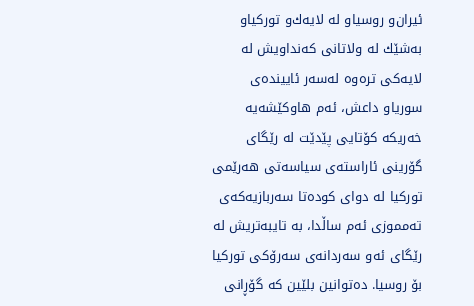ئیران‌و روسیاو له‌ لایه‌ك‌و توركیاو به‌شێك له‌ ولاتانی كه‌نداویش له‌ لایه‌كی تره‌وه‌ له‌سه‌ر ئایینده‌ی سوریاو داعش، ئه‌م هاوكێشه‌یه‌ خه‌ریكه‌ كۆتایی پێدێت له‌ رێگای گۆرینی ئاراسته‌ی سیاسه‌تی هه‌رێمی توركیا له‌ دوای كوده‌تا سه‌ربازیه‌كه‌ی ته‌مموزی ئه‌م ساڵدا، به‌ تایبه‌تریش له‌ رێگای ئه‌و سه‌ردانه‌ی سه‌رۆكی توركیا بۆ روسیا. ده‌توانین بلێین كه‌ گۆڕانی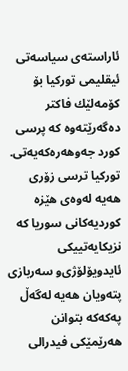ئاراسته‌ی سیاسه‌تی ئیقلیمی توركیا بۆ كۆمه‌لێك فاكتر ده‌گه‌رێته‌وه‌ كه‌ پرسی كورد جه‌وهه‌ره‌كه‌یه‌تی. توركیا ترسی زۆری هه‌یه‌ له‌وه‌ی هێزه‌ كوردیه‌كانی سوریا كه‌ نزیكایه‌تییكی ئایدویۆلۆژی‌و سه‌ربازی پته‌ویان هه‌یه‌ له‌گه‌ڵ په‌كه‌كه‌ بتوانن هه‌رێمێكی فیدرالی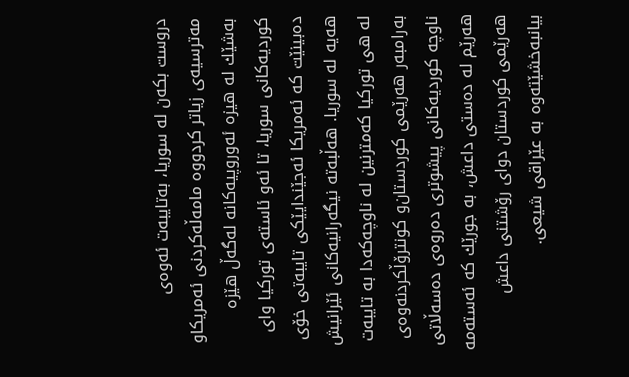دروست بكه‌ن له‌ سوریا، به‌تایبه‌ت ئه‌وه‌ی مه‌ترسیه‌ی زیاتر كردووه‌ مامه‌ڵه‌كردنی ئه‌مریكاو به‌شێك له‌ هیزه‌ ئه‌وروپیه‌كانه‌ له‌گه‌ڵ هێزه‌ كوردیه‌كانی سوریا، تا ئه‌و ئاسته‌ی توركیا وای ده‌بینێت كه‌ ئه‌مریكا ئه‌جێندایێكی تایبه‌تی خۆی هه‌یه‌ له‌ سوریا. هه‌ڵبه‌ته‌ نیگه‌رانیه‌كانی ئێرانیش له‌ هی توركیا كه‌مترنین له‌ ناوچه‌كه‌دا به‌ تایبه‌ت به‌رامبه‌ر هه‌رێمی كوردستان‌و كونترۆڵكردنه‌وه‌ی ناوچه‌ كوردیه‌كانی پیشوتری ده‌روه‌ی ده‌سه‌ڵاتی هه‌رێم له‌ ده‌ستی داعش، به‌ جورێك كه‌ ئه‌سته‌مه‌ هه‌رێمی كوردستان دوای رۆشتنی داعش بیانبه‌خشێته‌وه‌ به‌ عێراقی شیعی.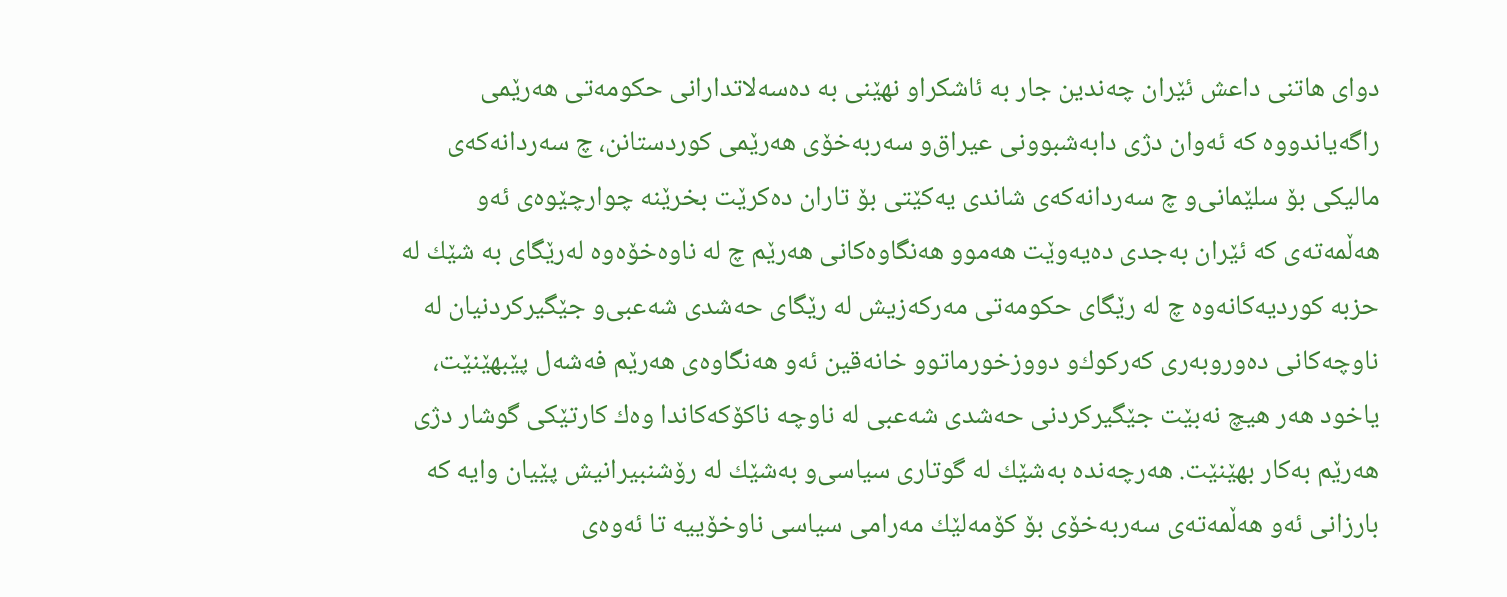دوای هاتنی داعش ئێران چه‌ندین جار به‌ ئاشكراو نهێنی به‌ ده‌سه‌لاتدارانی حكومه‌تی هه‌رێمی راگه‌یاندووه‌ كه‌ ئه‌وان دژی دابه‌شبوونی عیراق‌و سه‌ربه‌خۆی هه‌رێمی كوردستانن، چ سه‌ردانه‌كه‌ی مالیكی بۆ سلێمانی‌و چ سه‌ردانه‌كه‌ی شاندی یه‌كێتی بۆ تاران ده‌كرێت بخرێنه‌ چوارچێوه‌ی ئه‌و هه‌ڵمه‌ته‌ی كه‌ ئێران به‌جدی ده‌یه‌وێت هه‌موو هه‌نگاوه‌كانی هه‌رێم چ له‌ ناوه‌خۆه‌وه‌ له‌رێگای به‌ شێك له‌ حزبه‌ كوردیه‌كانه‌وه‌ چ له‌ رێگای حكومه‌تی مه‌ركه‌زیش له‌ رێگای حه‌شدی شه‌عبی‌و جێگیركردنیان له‌ ناوچه‌كانی ده‌وروبه‌ری كه‌ركوك‌و دووزخورماتوو خانه‌قین ئه‌و هه‌نگاوه‌ی هه‌رێم فه‌شه‌ل پێبهێنێت، یاخود هه‌ر هیچ نه‌بێت جێگیركردنی حه‌شدی شه‌عبی له‌ ناوچه‌ ناكۆكه‌كاندا وه‌ك كارتێكی گوشار دژی هه‌رێم به‌كار بهێنێت. هه‌رچه‌نده‌ به‌شێك له‌ گوتاری سیاسی‌و به‌شێك له‌ رۆشنبیرانیش پێیان وایه‌ كه‌ بارزانی ئه‌و هه‌ڵمه‌ته‌ی سه‌ربه‌خۆی بۆ كۆمه‌لێك مه‌رامی سیاسی ناوخۆییه‌ تا ئه‌وه‌ی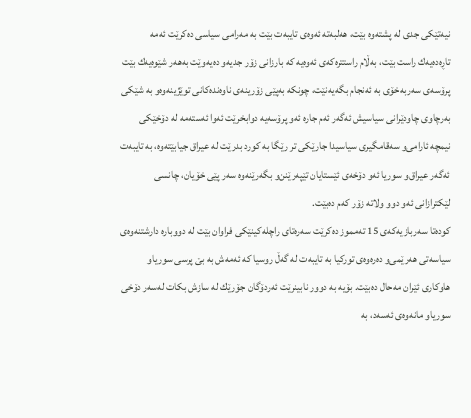نیه‌تێكی جدی له‌ پشته‌وه‌ بێت، هه‌لبه‌ته‌ ئه‌وه‌ی تایبه‌ت بێت به‌ مه‌رامی سیاسی ده‌كرێت ئه‌مه‌ تاڕه‌ده‌یه‌ك راست بێت، به‌ڵام راستتره‌كه‌ی ئه‌وه‌یه‌ كه‌ بارزانی زۆر جدیه‌و ده‌یه‌وێت به‌هه‌ر شێوه‌یه‌ك بێت پرۆسه‌ی سه‌ربه‌خۆی به‌ ئه‌نجام بگه‌یه‌نێت، چونكه‌ به‌پێی زۆرینه‌ی ناوه‌نده‌كانی توێژینه‌وه‌و به‌ شێكی به‌رچاوی چاودێرانی سیاسیش ئه‌گه‌ر ئه‌م جاره‌ ئه‌و پرۆسه‌یه‌ دوابخرێت ئه‌وا ئه‌سته‌مه‌ له‌ دۆخێكی نیمچه‌ ئارامی‌و سه‌قامگیری سیاسیدا جارێكی تر رێگا به‌ كورد بدرێت له‌ عیراق جیابێته‌وه‌، به‌ تایبه‌ت ئه‌گه‌ر عیراق‌و سوریا ئه‌و دۆخه‌ی ئێستایان تێپه‌رێنن‌و بگه‌رێنه‌وه‌ سه‌ر پێی خۆیان، چانسی لێكترازانی ئه‌و دوو ولاته‌ زۆر كه‌م ده‌بێت.
كوده‌تا سه‌ربازیه‌كه‌ی 15 ته‌مموز ده‌كرێت سه‌ره‌تای راچله‌كینێكی فراوان بێت له‌ دووباره‌ دارشتنه‌وه‌ی سیاسه‌تی هه‌رێمی‌و ده‌ره‌وه‌ی توركیا به‌ تایبه‌ت له‌ گه‌ڵ روسیا كه‌ ئه‌مه‌ش به‌ بێ پرسی سوریاو هاوكاری ئێران مه‌حال ده‌بێت. بۆیه‌ به‌ دوور نابینرێت ئه‌ردۆگان جۆرێك له‌ سازش بكات له‌سه‌ر دۆخی سوریاو مانه‌وه‌ی ئه‌سه‌د، به‌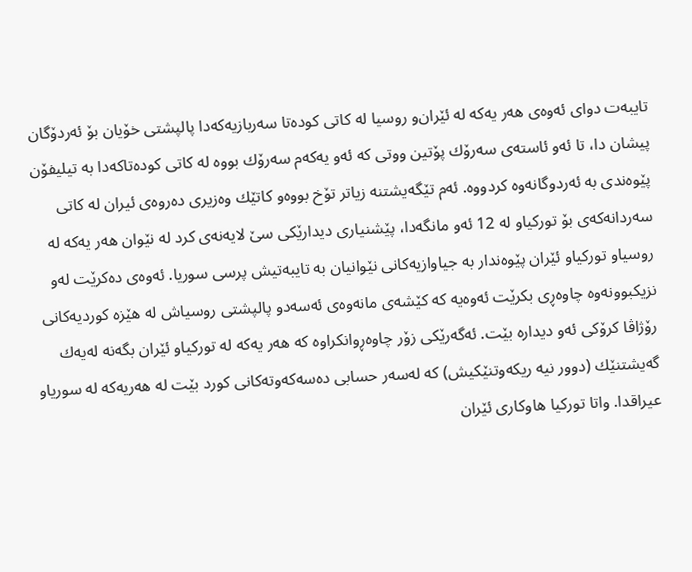تایبه‌ت دوای ئه‌وه‌ی هه‌ر یه‌كه‌ له‌ ئێران‌و روسیا له‌ كاتی كوده‌تا سه‌ربازیه‌كه‌دا پالپشتی خۆیان بۆ ئه‌ردۆگان پیشان دا، تا ئه‌و ئاسته‌ی سه‌رۆك پۆتین ووتی كه‌ ئه‌و یه‌كه‌م سه‌رۆك بووه‌ له‌ كاتی كوده‌تاكه‌دا به‌ تیلیفۆن پێوه‌ندی به‌ ئه‌ردوگانه‌وه‌ كردووه‌. ئه‌م تێگه‌یشتنه‌ زیاتر تۆخ بووه‌و كاتێك وه‌زیری ده‌روه‌ی ئیران له‌ كاتی سه‌ردانه‌كه‌ی بۆ توركیاو له‌ 12 ئه‌و مانگه‌دا، پێشنیاری دیدارێكی سێ لایه‌نه‌ی كرد له‌ نێوان هه‌ر یه‌كه‌ له‌ روسیاو توركیاو ئێران پێوه‌ندار به‌ جیاوازیه‌كانی نێوانیان به‌ تایبه‌تیش پرسی سوریا. ئه‌وه‌ی ده‌كرێت له‌و نزیكبوونه‌وه‌ چاوه‌ڕی بكرێت ئه‌وه‌یه‌ كه‌ كێشه‌ی مانه‌وه‌ی ئه‌سه‌د‌و پالپشتی روسیاش له‌ هێزه‌ كوردیه‌كانی رۆژاڤا كرۆكی ئه‌و دیداره‌ بێت. ئه‌گه‌رێكی زۆر چاوه‌ڕوانكراوه‌ كه‌ هه‌ر یه‌كه‌ له‌ توركیاو ئێران بگه‌نه‌ له‌یه‌ك گه‌یشتنێك (دوور نیه‌ ریكه‌وتنێكیش) كه‌ له‌سه‌ر حسابی ده‌سه‌كه‌وته‌كانی كورد بێت له‌ هه‌ریه‌كه‌ له‌ سوریاو عیراقدا. واتا توركیا هاوكاری ئێران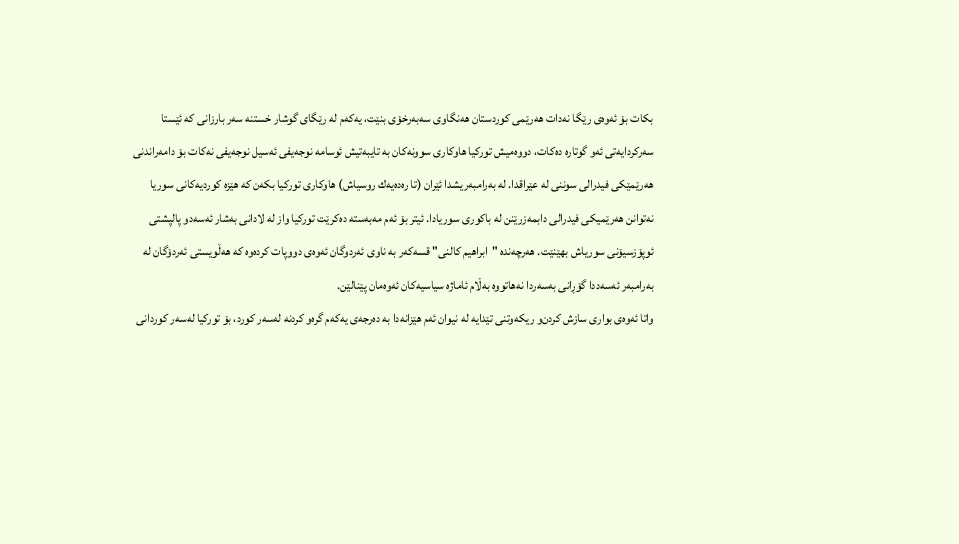بكات بۆ ئه‌وه‌ی رێگا نه‌دات هه‌رێمی كوردستان هه‌نگاوی سه‌به‌رخۆی بنێت، یه‌كه‌م له‌ رێگای گوشار خستنه‌ سه‌ر بارزانی كه‌ ئێستا سه‌ركردایه‌تی ئه‌و گوتاره‌ ده‌كات، دووه‌میش توركیا هاوكاری سوونه‌كان به‌ تایبه‌تیش ئوسامه‌ نوجه‌یفی ئه‌سیل نوجه‌یفی نه‌كات بۆ دامه‌راندنی هه‌رێمێكی فیدرالی سوننی له‌ عێراقدا. له‌ به‌رامبه‌ریشدا ئێران (تا ره‌ده‌یه‌ك روسیاش) هاوكاری توركیا بكه‌ن كه‌ هێزه‌ كوردیه‌كانی سوریا نه‌توانن هه‌رێمیكی فیدرالی دابمه‌زرێنن له‌ باكوری سوریادا. ئیتر بۆ ئه‌م مه‌به‌سته‌ ده‌كرێت توركیا واز له‌ لادانی به‌شار ئه‌سه‌دو پالپشتی ئوپۆزسیۆنی سوریاش بهێنێت. هه‌رچه‌نده‌ "ابراهیم كالنی" قسه‌كه‌ر به‌ ناوی ئه‌ردوگان ئه‌وه‌ی دووپات كرده‌وه‌ كه‌ هه‌ڵویستی ئه‌ردۆگان له‌ به‌رامبه‌ر ئه‌سه‌ددا گۆڕانی به‌سه‌ردا نه‌هاتووه‌ به‌ڵام ئاماژه‌ سیاسیه‌كان ئه‌وه‌مان پێنالێن.
واتا ئه‌وه‌ی بواری سازش كردن‌و ریكه‌وتنی تێدایه‌ له‌ نیوان ئه‌م هێزانه‌دا به‌ ده‌رجه‌ی یه‌كه‌م گره‌و كردنه‌ له‌سه‌ر كورد، بۆ توركیا له‌سه‌ر كوردانی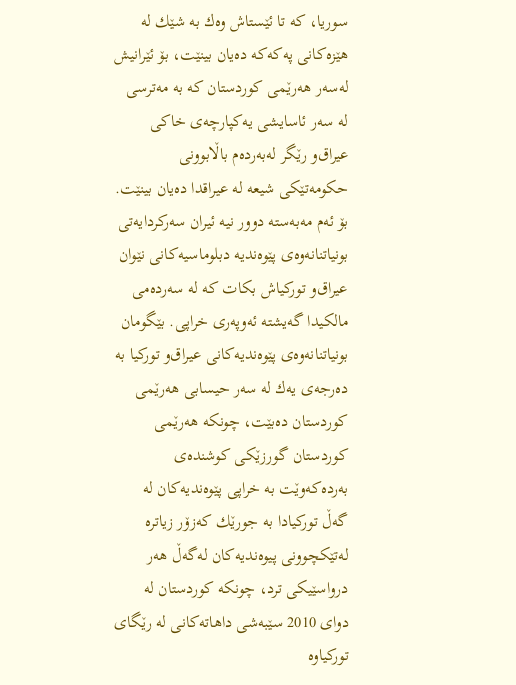سوریا، كه‌ تا ئێستاش وه‌ك به‌ شێك له‌ هێزه‌كانی په‌كه‌كه‌ ده‌یان بینێت، بۆ ئێرانیش له‌سه‌ر هه‌رێمی كوردستان كه‌ به‌ مه‌ترسی له‌ سه‌ر ئاسایشی یه‌كپارچه‌ی خاكی عیراق‌و رێگر له‌به‌رده‌م باڵابوونی حكومه‌تێكی شیعه‌ له‌ عیراقدا ده‌یان بینێت. بۆ ئه‌م مه‌به‌سته‌ دوور نیه‌ ئیران سه‌ركردایه‌تی بونیاتنانه‌وه‌ی پێوه‌ندیه‌ دبلوماسیه‌كانی نێوان عیراق‌و توركیاش بكات كه‌ له‌ سه‌رده‌می مالكیدا گه‌یشته‌ ئه‌وپه‌ری خراپی. بێگومان بونیاتنانه‌وه‌ی پێوه‌ندیه‌كانی عیراق‌و توركیا به‌ ده‌رجه‌ی یه‌ك له‌ سه‌ر حیسابی هه‌رێمی كوردستان ده‌بێت، چونكه‌ هه‌رێمی كوردستان گورزێكی كوشنده‌ی به‌رده‌كه‌وێت به‌ خراپی پێوه‌ندیه‌كان له‌ گه‌ڵ توركیادا به‌ جورێك كه‌زۆر زیاتره‌ له‌تێكچوونی پیوه‌ندیه‌كان له‌گه‌ڵ هه‌ر درواسێیكی ترد، چونكه‌ كوردستان له‌ دوای 2010 سێبه‌شی داهاته‌كانی له‌ رێگای توركیاوه‌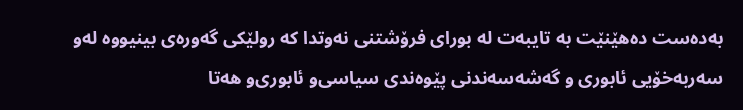به‌ده‌ست ده‌هێنێت به‌ تایبه‌ت له‌ بورای فرۆشتنی نه‌وتدا كه‌ رولێكی گه‌وره‌ی بینیووه‌ له‌و سه‌ربه‌خۆیی ئابوری ‌و گه‌شه‌سه‌ندنی پێوه‌ندی سیاسی‌و ئابوری‌و هه‌تا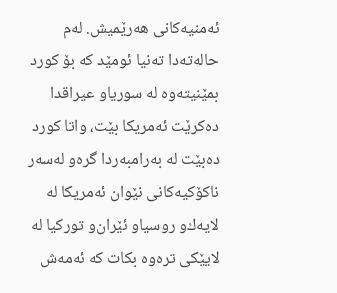ئه‌منیه‌كانی هه‌رێمیش. له‌م حاله‌ته‌دا ته‌نیا ئومێد كه‌ بۆ كورد بمێنیته‌وه‌ له‌ سوریاو عیراقدا ده‌كرێت ئه‌مریكا بێت، واتا كورد ده‌بێت له‌ به‌رامبه‌ردا گره‌و له‌سه‌ر ناكۆكیه‌كانی نێوان ئه‌مریكا له‌ لایه‌ك‌و روسیاو ئێران‌و توركیا له‌ لایێكی تره‌وه‌ بكات كه‌ ئه‌مه‌ش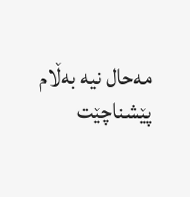مه‌حال نیه‌ به‌ڵام پێشناچێت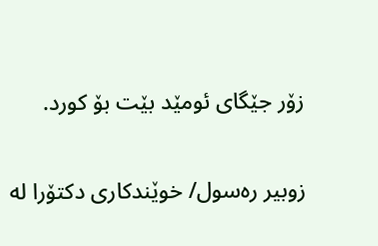زۆر جێگای ئومێد بێت بۆ كورد.

زوبیر ره‌سول/ خوێندكاری دكتۆرا له‌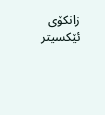زانكۆی ئێكسیتر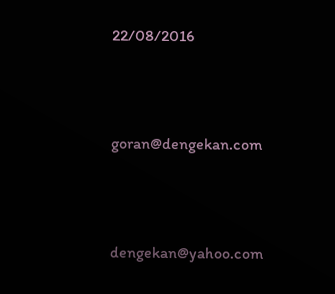22/08/2016



goran@dengekan.com



dengekan@yahoo.com